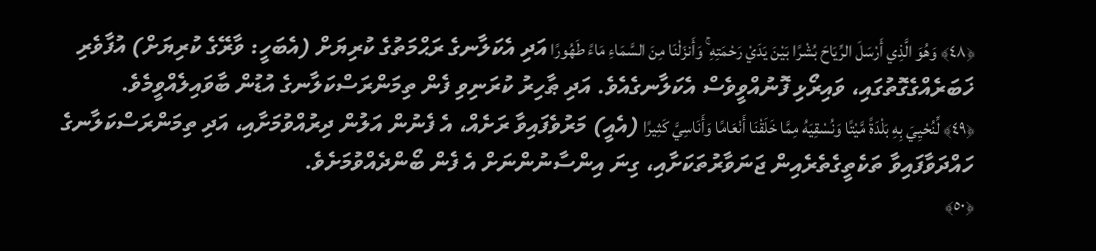﴿٤٨﴾ وَهُوَ الَّذِي أَرْسَلَ الرِّيَاحَ بُشْرًا بَيْنَ يَدَيْ رَحْمَتِهِ ۚ وَأَنزَلْنَا مِنَ السَّمَاءِ مَاءً طَهُورًا އަދި އެކަލާނގެ ރަޙްމަތުގެ ކުރިޔަށް (އެބަހީ: ވާރޭގެ ކުރިޔަށް) އުފާވެރި ޚަބަރެއްގެގޮތުގައި، ވައިރޯޅި ފޮނުއްވީވެސް އެކަލާނގެއެވެ. އަދި ޠާހިރު ކުރަނިވި ފެން ތިމަންރަސްކަލާނގެ އުޑުން ބާވައިލެއްވީމެވެ.
﴿٤٩﴾ لِّنُحْيِيَ بِهِ بَلْدَةً مَّيْتًا وَنُسْقِيَهُ مِمَّا خَلَقْنَا أَنْعَامًا وَأَنَاسِيَّ كَثِيرًا (އެއީ) މަރުވެފައިވާ ރަށެއް، އެ ފެނުން އަލުން ދިރުއްވުމަށާއި، އަދި ތިމަންރަސްކަލާނގެ ހައްދަވާފައިވާ ތަކެތީގެތެރެއިން ޖަނަވާރުތަކަށާއި، ގިނަ އިންސާނުންނަށް އެ ފެން ބޯންދެއްވުމަށެވެ.
﴿٥٠﴾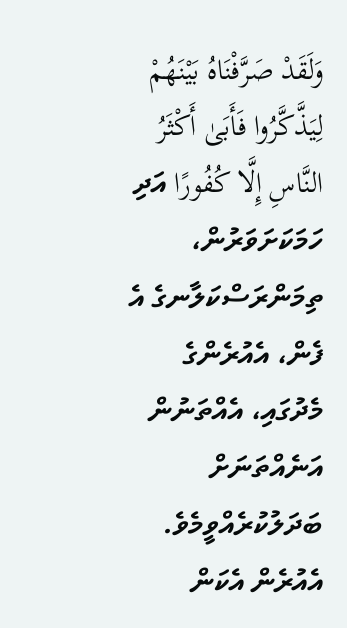وَلَقَدْ صَرَّفْنَاهُ بَيْنَهُمْ لِيَذَّكَّرُوا فَأَبَىٰ أَكْثَرُ النَّاسِ إِلَّا كُفُورًا އަދި ހަމަކަށަވަރުން، ތިމަންރަސްކަލާނގެ އެ ފެން، އެއުރެންގެ މެދުގައި، އެއްތަނުން އަނެއްތަނަށް ބަދަލުކުރެއްވީމެވެ. އެއުރެން އެކަން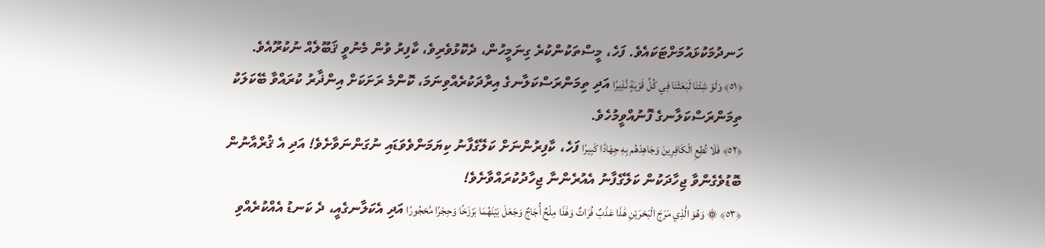ހަނދުމަކުޅައުމަށްޓަކައެވެ. ފަހެ، މީސްތަކުންކުރެ ގިނަމީހުން، ދެކޮޅުވެރިވެ، ކާފިރު ވުން މެނުވީ ޤަބޫލެއް ނުކުރޫއެވެ.
﴿٥١﴾ وَلَوْ شِئْنَا لَبَعَثْنَا فِي كُلِّ قَرْيَةٍ نَّذِيرًا އަދި ތިމަންރަސްކަލާނގެ އިރާދަކުރެއްވިނަމަ، ކޮންމެ ރަށަކަށް އިންޛާރު ކުރައްވާ ބޭކަލަކު ތިމަންރަސްކަލާނގެ ފޮނުއްވީމުހެވެ.
﴿٥٢﴾ فَلَا تُطِعِ الْكَافِرِينَ وَجَاهِدْهُم بِهِ جِهَادًا كَبِيرًا ފަހެ، ކާފިރުންނަށް ކަލޭގެފާނު ކިޔަމަންވެވަޑައި ނުގަންނަވާށެވެ! އަދި އެ ޤުރްއާނުން ބޮޑުވެގެންވާ ޖިހާދަކުން ކަލޭގެފާނު އެއުރެންނާ ޖިހާދުކުރައްވާށެވެ!
﴿٥٣﴾ ۞ وَهُوَ الَّذِي مَرَجَ الْبَحْرَيْنِ هَٰذَا عَذْبٌ فُرَاتٌ وَهَٰذَا مِلْحٌ أُجَاجٌ وَجَعَلَ بَيْنَهُمَا بَرْزَخًا وَحِجْرًا مَّحْجُورًا އަދި އެކަލާނގެއީ، ދެ ކަނޑު އެއްކުރެއްވި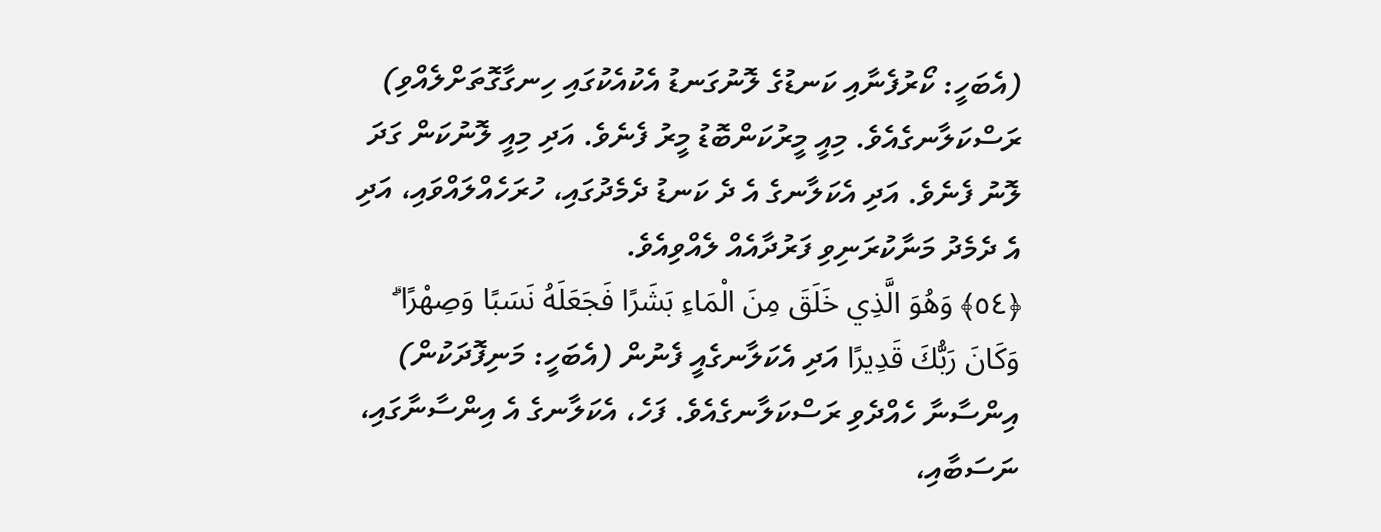(އެބަހީ: ކޯރުފެނާއި ކަނޑުގެ ލޮނުގަނޑު އެކުއެކުގައި ހިނގާގޮތަށްލެއްވި) ރަސްކަލާނގެއެވެ. މިއީ މީރުކަންބޮޑު މީރު ފެނެވެ. އަދި މިއީ ލޮނުކަން ގަދަ ލޮނު ފެނެވެ. އަދި އެކަލާނގެ އެ ދެ ކަނޑު ދެމެދުގައި، ހުރަހެއްލައްވައި، އަދި އެ ދެމެދު މަނާކުރަނިވި ފަރުދާއެއް ލެއްވިއެވެ.
﴿٥٤﴾ وَهُوَ الَّذِي خَلَقَ مِنَ الْمَاءِ بَشَرًا فَجَعَلَهُ نَسَبًا وَصِهْرًا ۗ وَكَانَ رَبُّكَ قَدِيرًا އަދި އެކަލާނގެއީ ފެނުން (އެބަހީ: މަނިފޮދަކުން) އިންސާނާ ހެއްދެވި ރަސްކަލާނގެއެވެ. ފަހެ، އެކަލާނގެ އެ އިންސާނާގައި، ނަސަބާއި،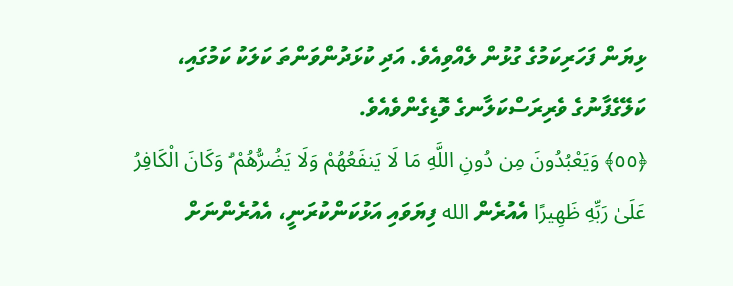ޅިޔަން ފަހަރިކަމުގެ ގުޅުން ލެއްވިއެވެ. އަދި ކުޅަދުންވަންތަ ކަލަކު ކަމުގައި، ކަލޭގެފާނުގެ ވެރިރަސްކަލާނގެ ވޮޑިގެންވެއެވެ.
﴿٥٥﴾ وَيَعْبُدُونَ مِن دُونِ اللَّهِ مَا لَا يَنفَعُهُمْ وَلَا يَضُرُّهُمْ ۗ وَكَانَ الْكَافِرُ عَلَىٰ رَبِّهِ ظَهِيرًا އެއުރެން الله ފިޔަވައި އަޅުކަންކުރަނީ، އެއުރެންނަށް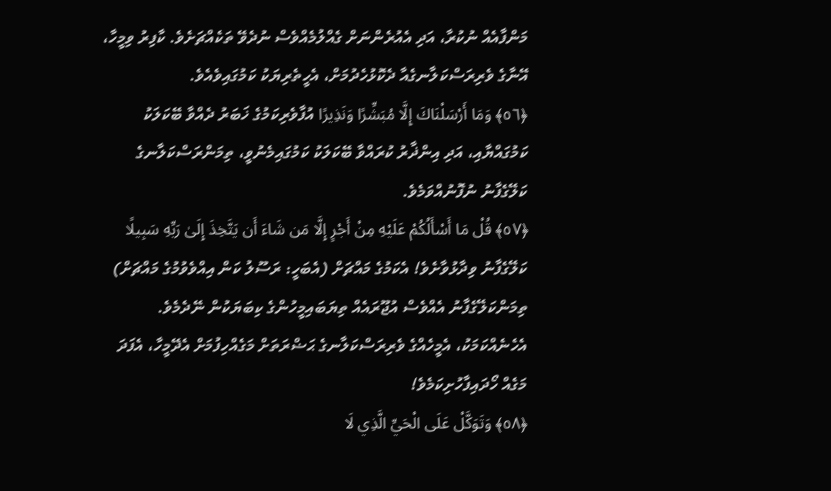މަންފާއެއް ނުކުރާ، އަދި އެއުރެންނަށް ގެއްލުމެއްވެސް ނުދެވޭ ތަކެއްޗަށެވެ. ކާފިރު ވިމީހާ، އޭނާގެ ވެރިރަސްކަލާނގެއާ ދެކޮޅުހެދުމަށް، އެހީތެރިޔަކު ކަމުގައިވެއެވެ.
﴿٥٦﴾ وَمَا أَرْسَلْنَاكَ إِلَّا مُبَشِّرًا وَنَذِيرًا އުފާވެރިކަމުގެ ޚަބަރު ދެއްވާ ބޭކަލަކު ކަމުގައްޔާއި، އަދި އިންޛާރު ކުރައްވާ ބޭކަލަކު ކަމުގައިމެނުވީ، ތިމަންރަސްކަލާނގެ ކަލޭގެފާނު ނުފޮނުއްވަމެވެ.
﴿٥٧﴾ قُلْ مَا أَسْأَلُكُمْ عَلَيْهِ مِنْ أَجْرٍ إِلَّا مَن شَاءَ أَن يَتَّخِذَ إِلَىٰ رَبِّهِ سَبِيلًا ކަލޭގެފާނު ވިދާޅުވާށެވެ! އެކަމުގެ މައްޗަށް (އެބަހީ: ރަސޫލު ކަން އިއްވެވުމުގެ މައްޗަށް) ތިމަންކަލޭގެފާނު އެއްވެސް އުޖޫރައެއް ތިޔަބައިމީހުންގެ ކިބަޔަކުން ނޭދެމެވެ. އެހެނެއްކަމަކު، އެމީހެއްގެ ވެރިރަސްކަލާނގެ ޙަޟްރަތަށް މަގެއްހިފުމަށް އެދޭމީހާ، އެފަދަ މަގެއް ހޯދައިފާހުށިކަމެވެ!
﴿٥٨﴾ وَتَوَكَّلْ عَلَى الْحَيِّ الَّذِي لَا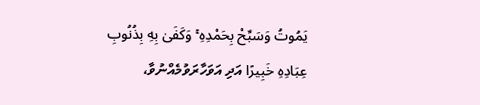يَمُوتُ وَسَبِّحْ بِحَمْدِهِ ۚ وَكَفَىٰ بِهِ بِذُنُوبِ عِبَادِهِ خَبِيرًا އަދި އަވަހާރަވުމެއްނުވާ،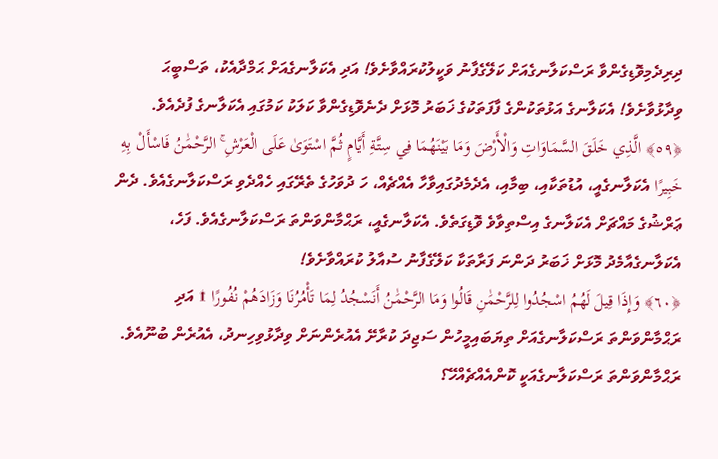ދިރިދެމިވޮޑިގެންވާ ރަސްކަލާނގެއަށް ކަލޭގެފާނު ވަކީލުކުރައްވާށެވެ! އަދި އެކަލާނގެއަށް ޙަމްދާއެކު، ތަސްބީޙަ ވިދާޅުވާށެވެ! އެކަލާނގެ އަޅުތަކުންގެ ފާފަތަކުގެ ޚަބަރު މޮޅަށް ދެނެވޮޑިގެންވާ ކަލަކު ކަމުގައި އެކަލާނގެ ފުދެއެވެ.
﴿٥٩﴾ الَّذِي خَلَقَ السَّمَاوَاتِ وَالْأَرْضَ وَمَا بَيْنَهُمَا فِي سِتَّةِ أَيَّامٍ ثُمَّ اسْتَوَىٰ عَلَى الْعَرْشِ ۚ الرَّحْمَٰنُ فَاسْأَلْ بِهِ خَبِيرًا އެކަލާނގެއީ، އުޑުތަކާއި، ބިމާއި، އެދެމެދުގައިވާހާ އެއްޗެއް، ހަ ދުވަހުގެ ތެރޭގައި ހެއްދެވި ރަސްކަލާނގެއެވެ. ދެން ޢަރްޝުގެ މައްޗަށް އެކަލާނގެ އިސްތިވާވެ ވޮޑިގަތެވެ. އެކަލާނގެއީ، ރަޙްމާންވަންތަ ރަސްކަލާނގެއެވެ. ފަހެ، އެކަލާނގެއާމެދު މޮޅަށް ޚަބަރު ދަންނަ ފަރާތަކާ ކަލޭގެފާނު ސުއާލު ކުރައްވާށެވެ!
﴿٦٠﴾ وَإِذَا قِيلَ لَهُمُ اسْجُدُوا لِلرَّحْمَٰنِ قَالُوا وَمَا الرَّحْمَٰنُ أَنَسْجُدُ لِمَا تَأْمُرُنَا وَزَادَهُمْ نُفُورًا ۩ އަދި ރަޙްމާންވަންތަ ރަސްކަލާނގެއަށް ތިޔަބައިމީހުން ސަޖިދަ ކުރާށޭ އެއުރެންނަށް ވިދާޅުވިހިނދު، އެއުރެން ބުނޫއެވެ. ރަޙްމާންވަންތަ ރަސްކަލާނގެއަކީ ކޮންއެއްޗެއްހޭ؟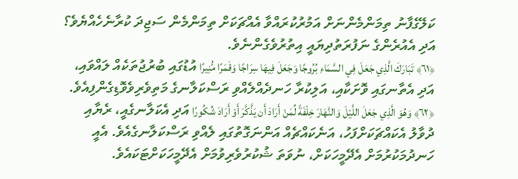ކަލޭގެފާނު ތިމަންމެންނަށް އަމުރުކުރައްވާ އެއްޗަކަށް ތިމަންމެން ސަޖިދަ ކުރާނެހެއްޔެވެ؟ އަދި އެއުރެންގެ ނަފުރަތުދިޔައީ އިތުރުވެގެންނެވެ.
﴿٦١﴾ تَبَارَكَ الَّذِي جَعَلَ فِي السَّمَاءِ بُرُوجًا وَجَعَلَ فِيهَا سِرَاجًا وَقَمَرًا مُّنِيرًا އުޑުގައި ބުރުޖުތަކެއް ލައްވައި، އަދި އެތާނގައި ވޮށަކާއި، އަލިކުރާ ހަނދެއްލެއްވި ރަސްކަލާނގެ މަތިވެރިވެވޮޑިގެންފިއެވެ.
﴿٦٢﴾ وَهُوَ الَّذِي جَعَلَ اللَّيْلَ وَالنَّهَارَ خِلْفَةً لِّمَنْ أَرَادَ أَن يَذَّكَّرَ أَوْ أَرَادَ شُكُورًا އަދި އެކަލާނގެއީ، ރެޔާއި ދުވާލު އެކައްޗަކަށްފަހު، އަނެކައްޗެއް އަންނަގޮތުގައި ލެއްވި ރަސްކަލާނގެއެވެ. އެއީ ހަނދުމަކުރުމަށް އެދޭމީހަކަށް، ނުވަތަ ޝުކުރުވެރިވުމަށް އެދޭމީހަކަށްޓަކައެވެ.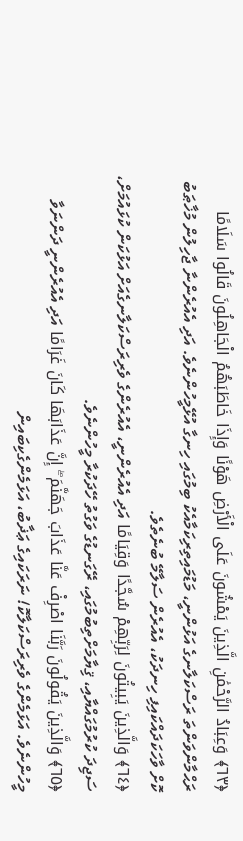﴿٦٣﴾ وَعِبَادُ الرَّحْمَٰنِ الَّذِينَ يَمْشُونَ عَلَى الْأَرْضِ هَوْنًا وَإِذَا خَاطَبَهُمُ الْجَاهِلُونَ قَالُوا سَلَامًا ރަޙްމާންވަންތަ ރަސްކަލާނގެ އަޅުންނީ، މަޑުމައިތިރިކަމާއެކު ބިމުގައި ހިނގާ އުޅޭމީހުންނެވެ. އަދި އެއުރެންނާ ޖާހިލުން މުޚާޠަބު ކޮށް ވާހަކަދައްކައިފި ހިނދަކު، އެއުރެން ސަލާމޭ ބުނެތެވެ.
﴿٦٤﴾ وَالَّذِينَ يَبِيتُونَ لِرَبِّهِمْ سُجَّدًا وَقِيَامًا އަދި އެއުރެންނީ، އެއުރެންގެ ވެރިރަސްކަލާނގެއަށް އަޅުކަން ކުޅައުމަށް، ސަޖިދަ ކުރުމުގައްޔާއި، ޤިޔާމަށްތިބުމުގައި، ރޭގަނޑުގެ ވަގުތު ހޭދަކުރާ މީހުންނެވެ.
﴿٦٥﴾ وَالَّذِينَ يَقُولُونَ رَبَّنَا اصْرِفْ عَنَّا عَذَابَ جَهَنَّمَ ۖ إِنَّ عَذَابَهَا كَانَ غَرَامًا އަދި އެއުރެންނީ ދަންނަވާ މީހުންނެވެ. އަޅަމެންގެ ވެރިރަސްކަލާކޮ! ނަރަކައިގެ ޢަޛާބު، އަޅަމެންގެކިބައިން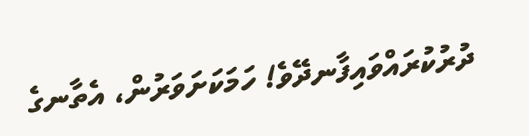ދުރުކުރައްވައިފާނދޭވެ! ހަމަކަށަވަރުން، އެތާނގެ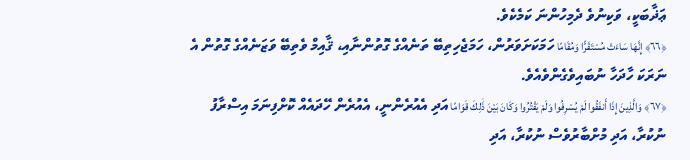ޢަޛާބަކީ، ވަކިނުވެ ދެމިހުންނަ ކަމެކެވެ.
﴿٦٦﴾ إِنَّهَا سَاءَتْ مُسْتَقَرًّا وَمُقَامًا ހަމަކަށަވަރުން، ހަމަޖެހިތިބޭ ތަނެއްގެ ގޮތުންނާއި، ޤާއިމް ވެތިބޭ ވަޒަނެއްގެ ގޮތުން އެ ނަރަކަ ހާދަހާ ނުބައިވެގެންވެއެވެ.
﴿٦٧﴾ وَالَّذِينَ إِذَا أَنفَقُوا لَمْ يُسْرِفُوا وَلَمْ يَقْتُرُوا وَكَانَ بَيْنَ ذَٰلِكَ قَوَامًا އަދި އެއުރެންނީ، އެއުރެން ހޭދައެއް ކޮށްފިނަމަ އިސްރާފު ނުކުރާ، އަދި މުށްބާރުވެސް ނުކުރާ، އަދި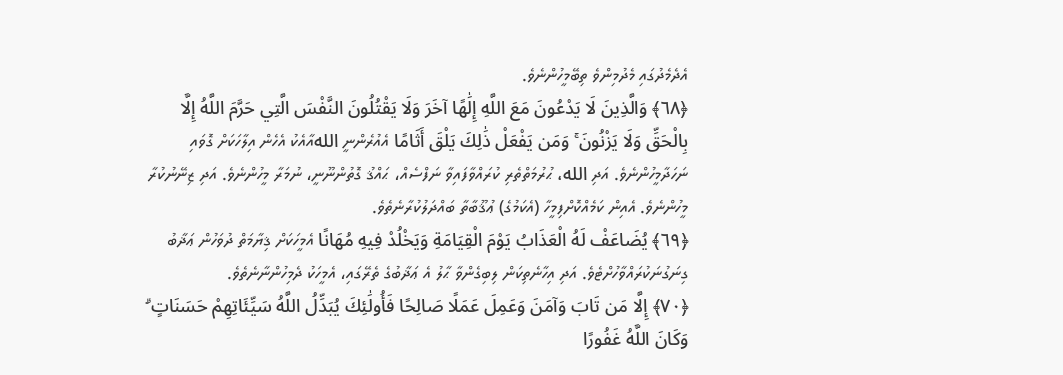އެދެމެދުގައި މެދުމިންވެ ތިބޭމީހުންނެވެ.
﴿٦٨﴾ وَالَّذِينَ لَا يَدْعُونَ مَعَ اللَّهِ إِلَٰهًا آخَرَ وَلَا يَقْتُلُونَ النَّفْسَ الَّتِي حَرَّمَ اللَّهُ إِلَّا بِالْحَقِّ وَلَا يَزْنُونَ ۚ وَمَن يَفْعَلْ ذَٰلِكَ يَلْقَ أَثَامًا އެއުރެންނީ اللهއާއެކު އެހެން އިލާހަކަށް ގޮވައި ނަހަދާމީހުންނެވެ. އަދި الله، ޙުރުމަތްތެރި ކުރައްވާފައިވާ ނަފްސެއް، ޙައްޤު ގޮތުންނޫނީ، ނުމަރާ މީހުންނެވެ. އަދި ޒިނޭނުކުރާ މީހުންނެވެ. އެއިން ކަމެއްކޮށްފިމީހާ (އެކަމުގެ) ޢުޤޫބާތާ ބައްދަލުކުރާނެތެވެ.
﴿٦٩﴾ يُضَاعَفْ لَهُ الْعَذَابُ يَوْمَ الْقِيَامَةِ وَيَخْلُدْ فِيهِ مُهَانًا އެމީހަކަށް ޤިޔާމަތް ދުވަހުން ޢަޛާބު ގިނަގުނަކުރައްވާހުށްޓެވެ. އަދި އިހާނެތިކަން ލިބިގެންވާ ޙާލު އެ ޢަޛާބުގެ ތެރޭގައި، އެމީހަކު ދެމިހުންނާނެތެވެ.
﴿٧٠﴾ إِلَّا مَن تَابَ وَآمَنَ وَعَمِلَ عَمَلًا صَالِحًا فَأُولَٰئِكَ يُبَدِّلُ اللَّهُ سَيِّئَاتِهِمْ حَسَنَاتٍ ۗ وَكَانَ اللَّهُ غَفُورًا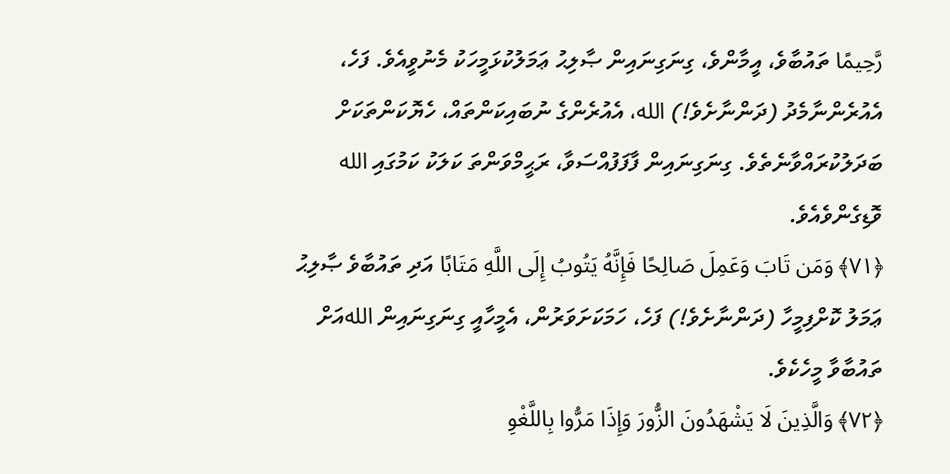رَّحِيمًا ތައުބާވެ، އީމާންވެ، ގިނަގިނައިން ޞާލިޙު ޢަމަލުކުޅަމީހަކު މެނުވީއެވެ. ފަހެ، އެއުރެންނާމެދު (ދަންނާށެވެ!) الله، އެއުރެންގެ ނުބައިކަންތައް، ހެޔޮކަންތަކަށް ބަދަލުކުރައްވާނެތެވެ. ގިނަގިނައިން ފާފަފުއްސަވާ، ރަޙީމްވަންތަ ކަލަކު ކަމުގައި الله ވޮޑިގެންވެއެވެ.
﴿٧١﴾ وَمَن تَابَ وَعَمِلَ صَالِحًا فَإِنَّهُ يَتُوبُ إِلَى اللَّهِ مَتَابًا އަދި ތައުބާވެ ޞާލިޙު ޢަމަލު ކޮށްފިމީހާ (ދަންނާށެވެ!) ފަހެ، ހަމަކަށަވަރުން، އެމީހާއީ ގިނަގިނައިން اللهއަށް ތައުބާވާ މީހެކެވެ.
﴿٧٢﴾ وَالَّذِينَ لَا يَشْهَدُونَ الزُّورَ وَإِذَا مَرُّوا بِاللَّغْوِ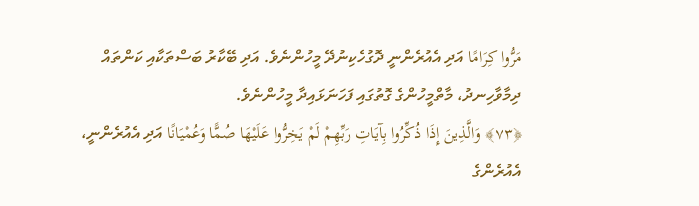مَرُّوا كِرَامًا އަދި އެއުރެންނީ ދޮގުހެކިނުދޭ މީހުންނެވެ. އަދި ބޭކާރު ބަސްތަކާއި ކަންތައް ދިމާވާހިނދު، މާތްމީހުންގެ ގޮތުގައި ފަހަނަޅައިދާ މީހުންނެވެ.
﴿٧٣﴾ وَالَّذِينَ إِذَا ذُكِّرُوا بِآيَاتِ رَبِّهِمْ لَمْ يَخِرُّوا عَلَيْهَا صُمًّا وَعُمْيَانًا އަދި އެއުރެންނީ، އެއުރެންގެ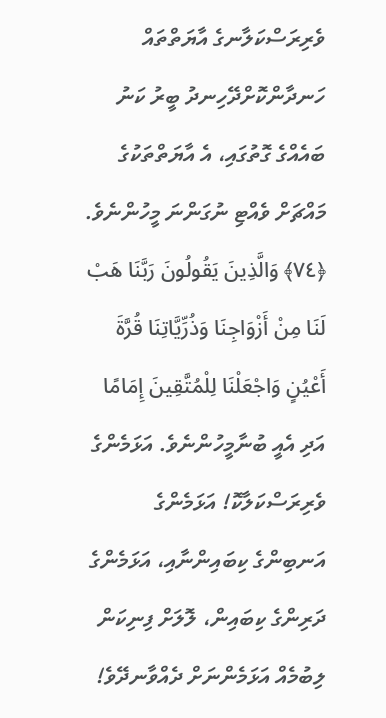ވެރިރަސްކަލާނގެ އާޔަތްތައް ހަނދާންކޮށްދޭހިނދު ބީރު ކަނު ބައެއްގެ ގޮތުގައި، އެ އާޔަތްތަކުގެ މައްޗަށް ވެއްޓި ނުގަންނަ މީހުންނެވެ.
﴿٧٤﴾ وَالَّذِينَ يَقُولُونَ رَبَّنَا هَبْ لَنَا مِنْ أَزْوَاجِنَا وَذُرِّيَّاتِنَا قُرَّةَ أَعْيُنٍ وَاجْعَلْنَا لِلْمُتَّقِينَ إِمَامًا އަދި އެއީ ބުނާމީހުންނެވެ. އަޅަމެންގެ ވެރިރަސްކަލާކޮ! އަޅަމެންގެ އަނބިންގެ ކިބައިންނާއި، އަޅަމެންގެ ދަރިންގެ ކިބައިން، ލޮލަށް ފިނިކަން ލިބުމެއް އަޅަމެންނަށް ދެއްވާނދޭވެ!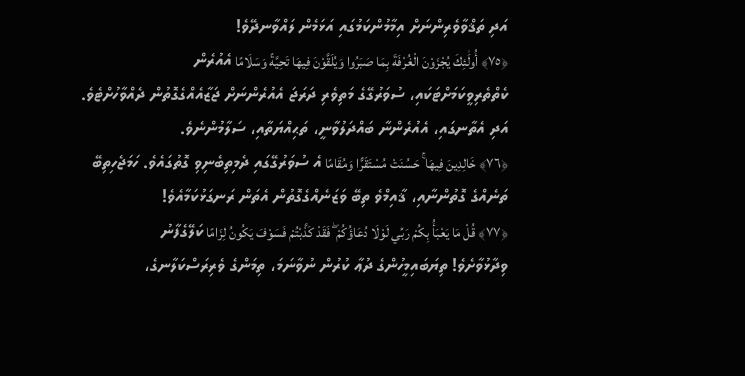އަދި ތަޤްވާވެރިންނަށް އިމާމުންކަމުގައި އަޅަމެން ލައްވާނދޭވެ!
﴿٧٥﴾ أُولَٰئِكَ يُجْزَوْنَ الْغُرْفَةَ بِمَا صَبَرُوا وَيُلَقَّوْنَ فِيهَا تَحِيَّةً وَسَلَامًا އެއުރެން ކެތްތެރިވީކަމަށްޓަކައި، ސުވަރުގޭގެ މަތިވެރި ދަރަޖަ އެއުރެންނަށް ޖަޒާއެއްގެގޮތުން ދެއްވާހުށްޓެވެ. އަދި އެތާނގައި، އެއުރެންނާ ބައްދަލުވާނީ، ތަޙިއްޔަތާއި، ސަލާމުންނެވެ.
﴿٧٦﴾ خَالِدِينَ فِيهَا ۚ حَسُنَتْ مُسْتَقَرًّا وَمُقَامًا އެ ސުވަރުގޭގައި ދެމިތިބެނިވި ގޮތުގައެވެ. ހަމަޖެހިތިބޭ ތަނެއްގެ ގޮތުންނާއި، ޤާއިމްވެ ތިބޭ ވަޒަނެއްގެގޮތުން އެތަން ރަނގަޅުކަމާއެވެ!
﴿٧٧﴾ قُلْ مَا يَعْبَأُ بِكُمْ رَبِّي لَوْلَا دُعَاؤُكُمْ ۖ فَقَدْ كَذَّبْتُمْ فَسَوْفَ يَكُونُ لِزَامًا ކަލޭގެފާނު ވިދާޅުވާށެވެ! ތިޔަބައިމީހުންގެ ދުޢާ ކުރުން ނުވާނަމަ، ތިމަންގެ ވެރިރަސްކަލާނގެ،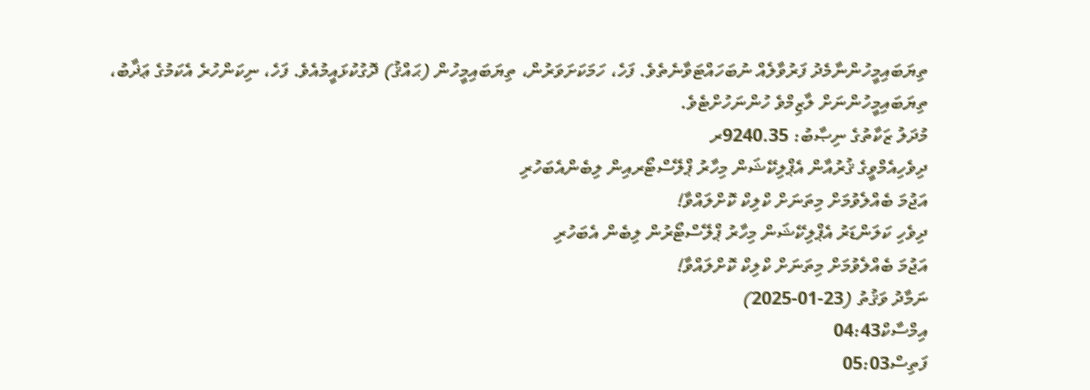ތިޔަބައިމީހުންނާމެދު ފަރުވާލެއް ނުބަހައްޓަވާނެތެވެ. ފަހެ، ހަމަކަށަވަރުން، ތިޔަބައިމީހުން (ޙައްޤު) ދޮގުކުޅައީމުއެވެ. ފަހެ، ނިކަންހުރެ އެކަމުގެ ޢަޛާބު، ތިޔަބައިމީހުންނަށް ލާޒިމްވެ ހުންނަހުށްޓެވެ.
މުދަލު ޒަކާތުގެ ނިޞާބު: 9240.35ރ
ދިވެހިއެމްވީގެ ޤުރުއާން އެޕްލިކޭޝަން މިހާރު ޕްލޭސްޓޯރއިން ލިބެންއެބަހުރި
އަޖުމަ ބެއްލެވުމަށް މިތަނަށް ކްލިކް ކޮށްލައްވާ!
ދިވެހި ކަލަންޑަރު އެޕްލިކޭޝަން މިހާރު ޕްލޭސްޓޯރުން ލިބެން އެބަހުރި
އަޖުމަ ބެއްލެވުމަށް މިތަނަށް ކްލިކް ކޮށްލައްވާ!
ނަމާދު ވަޤުތު (23-01-2025)
އިމްސާކް04:43
ފަތިސް05:03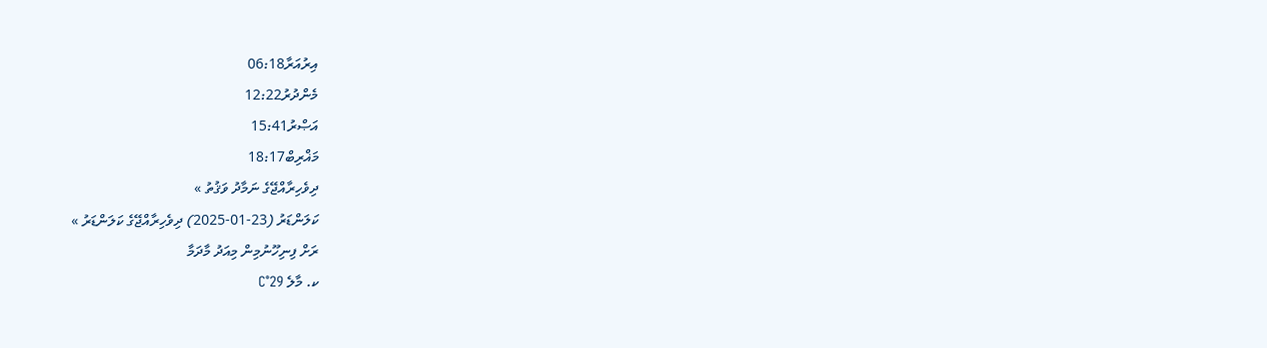އިރުއަރާ06:18
މެންދުރު12:22
އަޞްރު15:41
މަޣްރިބް18:17
ދިވެހިރާއްޖޭގެ ނަމާދު ވަޤުތު »
ކަލަންޑަރު (23-01-2025) ދިވެހިރާއްޖޭގެ ކަލަންޑަރު »
ރަށް ފިނިހޫނުމިން މިއަދު މާދަމާ
ކ. މާލެ 29°C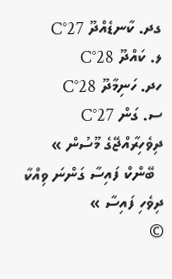ގދ. ކާނޑެއްދޫ 27°C
ލ. ކައްދޫ 28°C
ހދ. ހަނިމާދޫ 28°C
ސ. ގަން 27°C
ދިވެހިރާއްޖޭގެ މޫސުން »
  ބޭންކް ފައިސާ ގަންނަ ވިއްކާ
ދިވެހި ފައިސާ »
©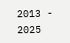2013 - 2025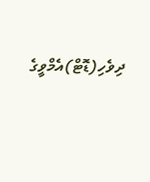ދިވެހި(ޑޮޓް)އެމްވީގެ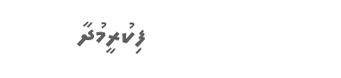ފިކުރީމުދާ